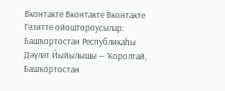Вконтакте Вконтакте Вконтакте
Гәзитте ойоштороусылар:
Башҡортостан Республикаһы
Дәүләт Йыйылышы — Ҡоролтай,
Башҡортостан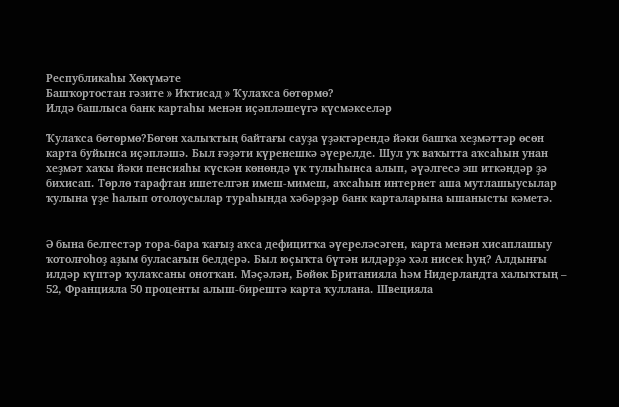Республикаһы Хөкүмәте
Башҡортостан гәзите » Иҡтисад » Ҡулаҡса бөтөрмө?
Илдә башлыса банк картаһы менән иҫәпләшеүгә күсмәкселәр

Ҡулаҡса бөтөрмө?Бөгөн халыҡтың байтағы сауҙа үҙәктәрендә йәки башҡа хеҙмәттәр өсөн карта буйынса иҫәпләшә. Был ғәҙәти күренешкә әүерелде. Шул уҡ ваҡытта аҡсаһын унан хеҙмәт хаҡы йәки пенсияһы күскән көнөндә үк тулыһынса алып, әүәлгесә эш иткәндәр ҙә бихисап. Төрлө тарафтан ишетелгән имеш-мимеш, аҡсаһын интернет аша мутлашыусылар ҡулына үҙе һалып отолоусылар тураһында хәбәрҙәр банк карталарына ышанысты кәметә.


Ә бына белгестәр тора-бара ҡағыҙ аҡса дефицитҡа әүереләсәген, карта менән хисаплашыу ҡотолғоһоҙ аҙым буласағын белдерә. Был юҫыҡта бүтән илдәрҙә хәл нисек һуң? Алдынғы илдәр күптәр ҡулаҡсаны онотҡан. Мәҫәлән, Бөйөк Британияла һәм Нидерландта халыҡтың – 52, Францияла 50 проценты алыш-бирештә карта ҡуллана. Швецияла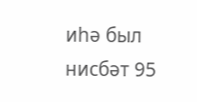иһә был нисбәт 95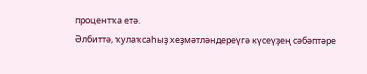процентҡа етә.
Әлбиттә, ҡулаҡсаһыҙ хеҙмәтләндереүгә күсеүҙең сәбәптәре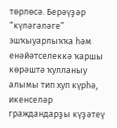төрлөсә. Берәүҙәр “күләгәләге” эшҡыуарлыҡҡа һәм енәйәтселеккә ҡаршы көрәштә ҡулланыу алымы тип хуп күрһә, икенселәр граждандарҙы күҙәтеү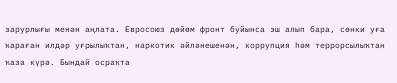зарурлығы менән аңлата. Евросоюз дөйөм фронт буйынса эш алып бара, сөнки уға ҡараған илдәр уғрылыҡтан, наркотик әйләнешенән, коррупция һәм террорсылыҡтан ҡаза күрә. Бындай осраҡта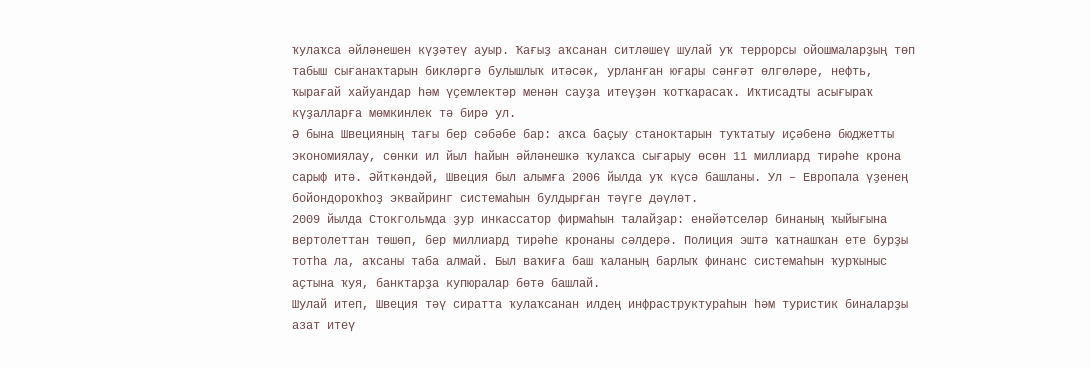ҡулаҡса әйләнешен күҙәтеү ауыр. Ҡағыҙ аҡсанан ситләшеү шулай уҡ террорсы ойошмаларҙың төп табыш сығанаҡтарын бикләргә булышлыҡ итәсәк, урланған юғары сәнғәт өлгөләре, нефть, ҡырағай хайуандар һәм үҫемлектәр менән сауҙа итеүҙән ҡотҡарасаҡ. Иҡтисадты асығыраҡ күҙалларға мөмкинлек тә бирә ул.
Ә бына Швецияның тағы бер сәбәбе бар: аҡса баҫыу станоктарын туҡтатыу иҫәбенә бюджетты экономиялау, сөнки ил йыл һайын әйләнешкә ҡулаҡса сығарыу өсөн 11 миллиард тирәһе крона сарыф итә. Әйткәндәй, Швеция был алымға 2006 йылда уҡ күсә башланы. Ул – Европала үҙенең бойондороҡһоҙ эквайринг системаһын булдырған тәүге дәүләт.
2009 йылда Стокгольмда ҙур инкассатор фирмаһын талайҙар: енәйәтселәр бинаның ҡыйығына вертолеттан төшөп, бер миллиард тирәһе кронаны сәлдерә. Полиция эштә ҡатнашҡан ете бурҙы тотһа ла, аҡсаны таба алмай. Был ваҡиға баш ҡаланың барлыҡ финанс системаһын ҡурҡыныс аҫтына ҡуя, банктарҙа купюралар бөтә башлай.
Шулай итеп, Швеция тәү сиратта ҡулаҡсанан илдең инфраструктураһын һәм туристик биналарҙы азат итеү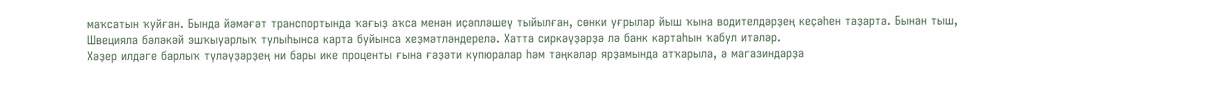маҡсатын ҡуйған. Бында йәмәғәт транспортында ҡағыҙ аҡса менән иҫәпләшеү тыйылған, сөнки уғрылар йыш ҡына водителдәрҙең кеҫәһен таҙарта. Бынан тыш, Швецияла бәләкәй эшҡыуарлыҡ тулыһынса карта буйынса хеҙмәтләндерелә. Хатта сиркәүҙәрҙә лә банк картаһын ҡабул итәләр.
Хәҙер илдәге барлыҡ түләүҙәрҙең ни бары ике проценты ғына ғәҙәти купюралар һәм тәңкәләр ярҙамында атҡарыла, ә магазиндарҙа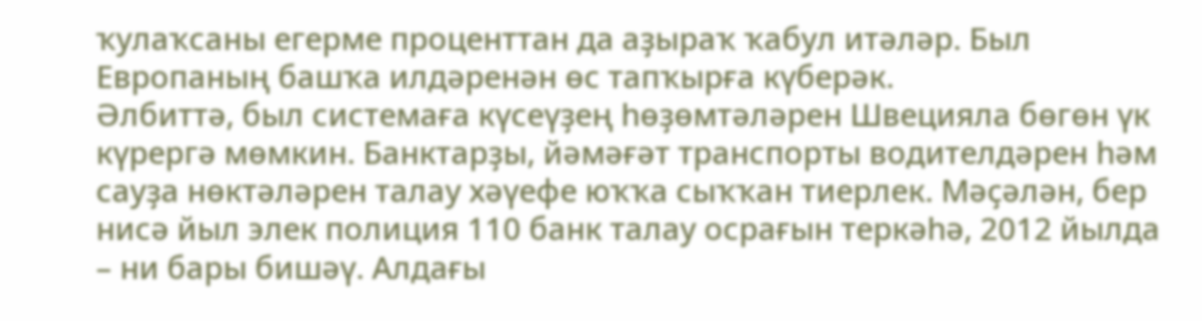ҡулаҡсаны егерме проценттан да аҙыраҡ ҡабул итәләр. Был Европаның башҡа илдәренән өс тапҡырға күберәк.
Әлбиттә, был системаға күсеүҙең һөҙөмтәләрен Швецияла бөгөн үк күрергә мөмкин. Банктарҙы, йәмәғәт транспорты водителдәрен һәм сауҙа нөктәләрен талау хәүефе юҡҡа сыҡҡан тиерлек. Мәҫәлән, бер нисә йыл элек полиция 110 банк талау осрағын теркәһә, 2012 йылда – ни бары бишәү. Алдағы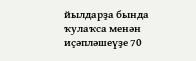йылдарҙа бында ҡулаҡса менән иҫәпләшеүҙе 70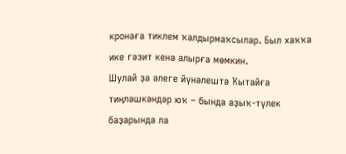кронаға тиклем ҡалдырмаҡсылар. Был хаҡҡа ике гәзит кенә алырға мөмкин.
Шулай ҙа әлеге йүнәлештә Ҡытайға тиңләшкәндәр юҡ – бында аҙыҡ-түлек баҙарында ла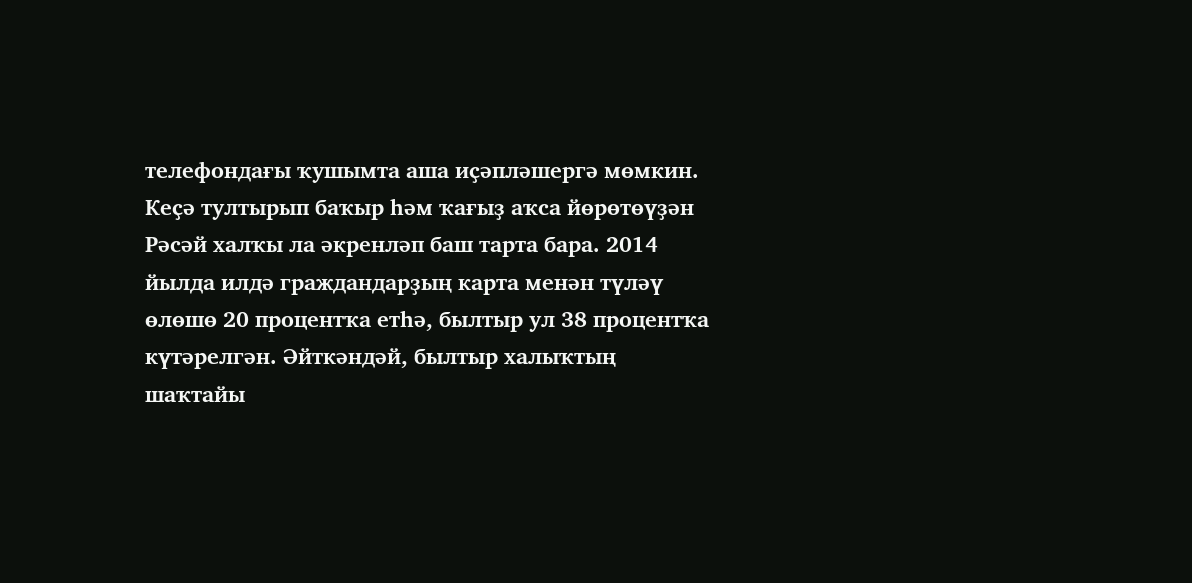телефондағы ҡушымта аша иҫәпләшергә мөмкин.
Кеҫә тултырып баҡыр һәм ҡағыҙ аҡса йөрөтөүҙән Рәсәй халҡы ла әкренләп баш тарта бара. 2014 йылда илдә граждандарҙың карта менән түләү өлөшө 20 процентҡа етһә, былтыр ул 38 процентҡа күтәрелгән. Әйткәндәй, былтыр халыҡтың шаҡтайы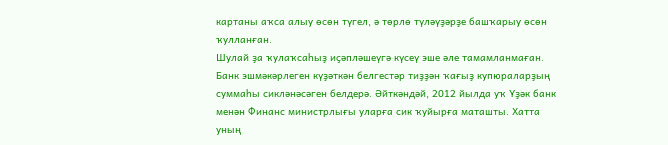картаны аҡса алыу өсөн түгел, ә төрлө түләүҙәрҙе башҡарыу өсөн ҡулланған.
Шулай ҙа ҡулаҡсаһыҙ иҫәпләшеүгә күсеү эше әле тамамланмаған. Банк эшмәкәрлеген күҙәткән белгестәр тиҙҙән ҡағыҙ купюраларҙың суммаһы сикләнәсәген белдерә. Әйткәндәй, 2012 йылда уҡ Үҙәк банк менән Финанс министрлығы уларға сик ҡуйырға маташты. Хатта уның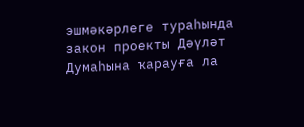эшмәкәрлеге тураһында закон проекты Дәүләт Думаһына ҡарауға ла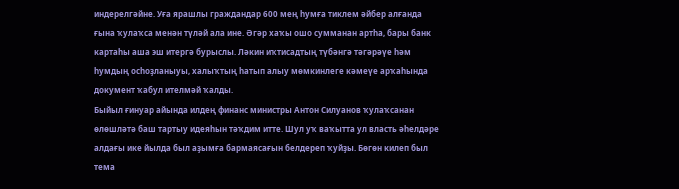индерелгәйне. Уға ярашлы граждандар 600 мең һумға тиклем әйбер алғанда ғына ҡулаҡса менән түләй ала ине. Әгәр хаҡы ошо сумманан артһа, бары банк картаһы аша эш итергә бурыслы. Ләкин иҡтисадтың түбәнгә тәгәрәүе һәм һумдың осһоҙланыуы, халыҡтың һатып алыу мөмкинлеге кәмеүе арҡаһында документ ҡабул ителмәй ҡалды.
Быйыл ғинуар айында илдең финанс министры Антон Силуанов ҡулаҡсанан өлөшләтә баш тартыу идеяһын тәҡдим итте. Шул уҡ ваҡытта ул власть әһелдәре алдағы ике йылда был аҙымға бармаясағын белдереп ҡуйҙы. Бөгөн килеп был тема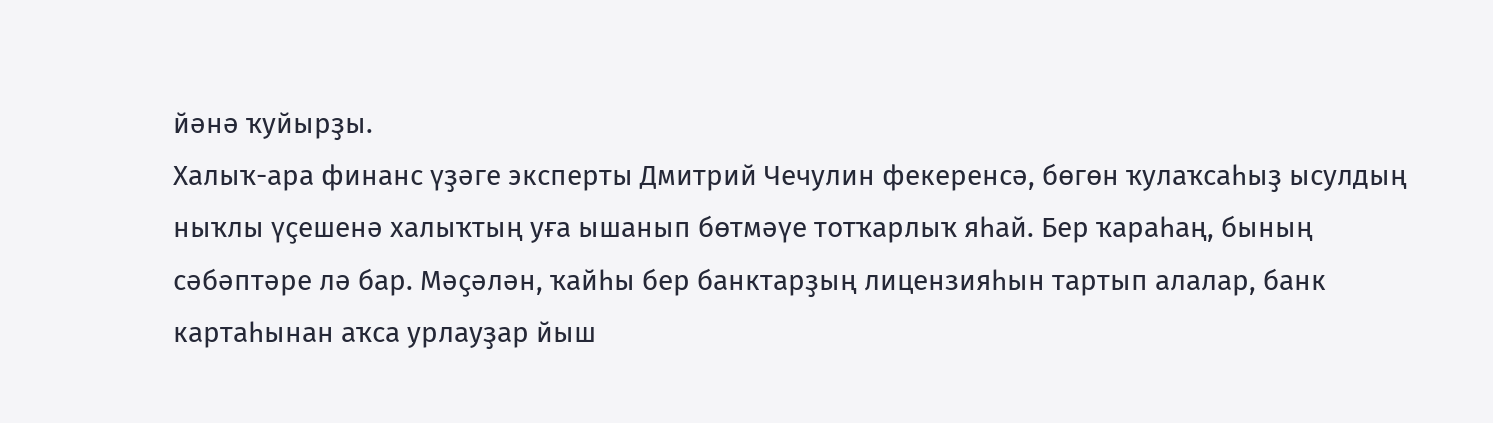йәнә ҡуйырҙы.
Халыҡ-ара финанс үҙәге эксперты Дмитрий Чечулин фекеренсә, бөгөн ҡулаҡсаһыҙ ысулдың ныҡлы үҫешенә халыҡтың уға ышанып бөтмәүе тотҡарлыҡ яһай. Бер ҡараһаң, бының сәбәптәре лә бар. Мәҫәлән, ҡайһы бер банктарҙың лицензияһын тартып алалар, банк картаһынан аҡса урлауҙар йыш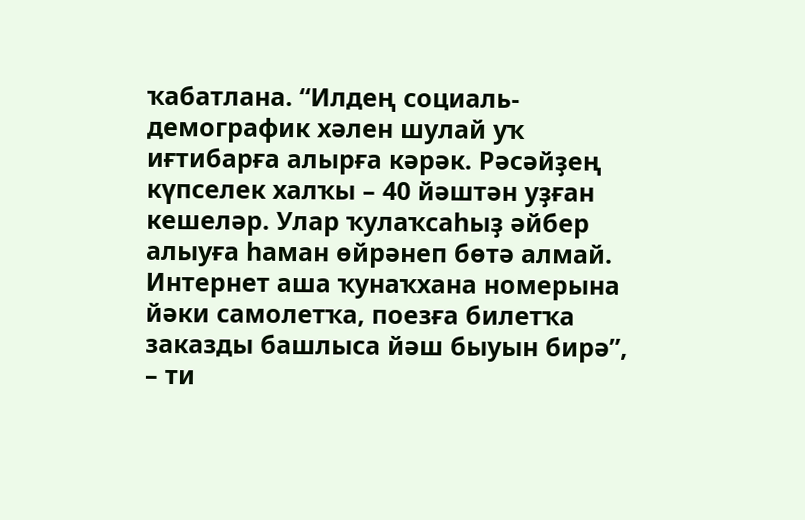ҡабатлана. “Илдең социаль-демографик хәлен шулай уҡ иғтибарға алырға кәрәк. Рәсәйҙең күпселек халҡы – 40 йәштән уҙған кешеләр. Улар ҡулаҡсаһыҙ әйбер алыуға һаман өйрәнеп бөтә алмай. Интернет аша ҡунаҡхана номерына йәки самолетҡа, поезға билетҡа заказды башлыса йәш быуын бирә”, – ти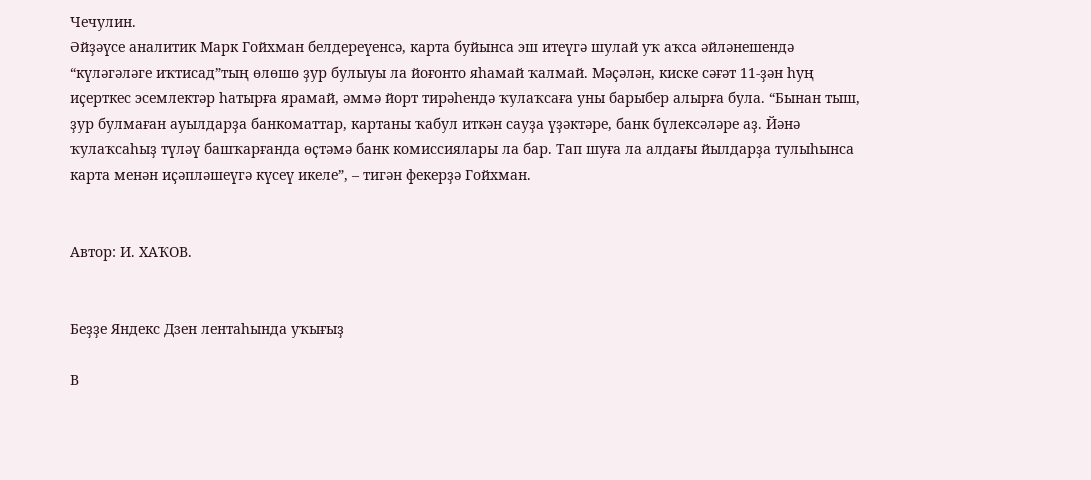Чечулин.
Әйҙәүсе аналитик Марк Гойхман белдереүенсә, карта буйынса эш итеүгә шулай уҡ аҡса әйләнешендә “күләгәләге иҡтисад”тың өлөшө ҙур булыуы ла йоғонто яһамай ҡалмай. Мәҫәлән, киске сәғәт 11-ҙән һуң иҫерткес эсемлектәр һатырға ярамай, әммә йорт тирәһендә ҡулаҡсаға уны барыбер алырға була. “Бынан тыш, ҙур булмаған ауылдарҙа банкоматтар, картаны ҡабул иткән сауҙа үҙәктәре, банк бүлексәләре аҙ. Йәнә ҡулаҡсаһыҙ түләү башҡарғанда өҫтәмә банк комиссиялары ла бар. Тап шуға ла алдағы йылдарҙа тулыһынса карта менән иҫәпләшеүгә күсеү икеле”, – тигән фекерҙә Гойхман.


Автор: И. ХАҠОВ.


Беҙҙе Яндекс Дзен лентаһында уҡығыҙ

В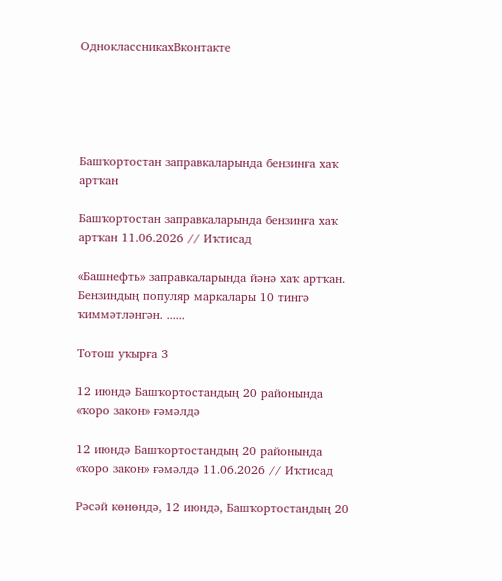ОдноклассникахВконтакте





Башҡортостан заправкаларында бензинға хаҡ артҡан

Башҡортостан заправкаларында бензинға хаҡ артҡан 11.06.2026 // Иҡтисад

«Башнефть» заправкаларында йәнә хаҡ артҡан. Бензиндың популяр маркалары 10 тингә ҡиммәтләнгән. ......

Тотош уҡырға 3

12 июндә Башҡортостандың 20 районында  «ҡоро закон» ғәмәлдә

12 июндә Башҡортостандың 20 районында «ҡоро закон» ғәмәлдә 11.06.2026 // Иҡтисад

Рәсәй көнөндә, 12 июндә, Башҡортостандың 20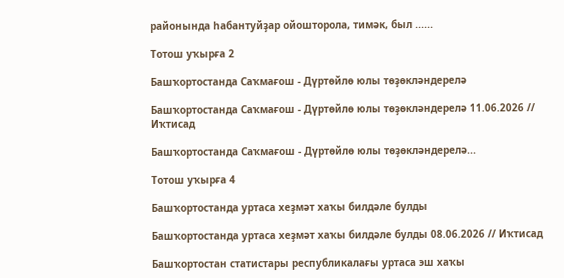районында һабантуйҙар ойошторола, тимәк, был ......

Тотош уҡырға 2

Башҡортостанда Саҡмағош - Дүртөйлө юлы төҙөкләндерелә

Башҡортостанда Саҡмағош - Дүртөйлө юлы төҙөкләндерелә 11.06.2026 // Иҡтисад

Башҡортостанда Саҡмағош - Дүртөйлө юлы төҙөкләндерелә...

Тотош уҡырға 4

Башҡортостанда уртаса хеҙмәт хаҡы билдәле булды

Башҡортостанда уртаса хеҙмәт хаҡы билдәле булды 08.06.2026 // Иҡтисад

Башҡортостан статистары республикалағы уртаса эш хаҡы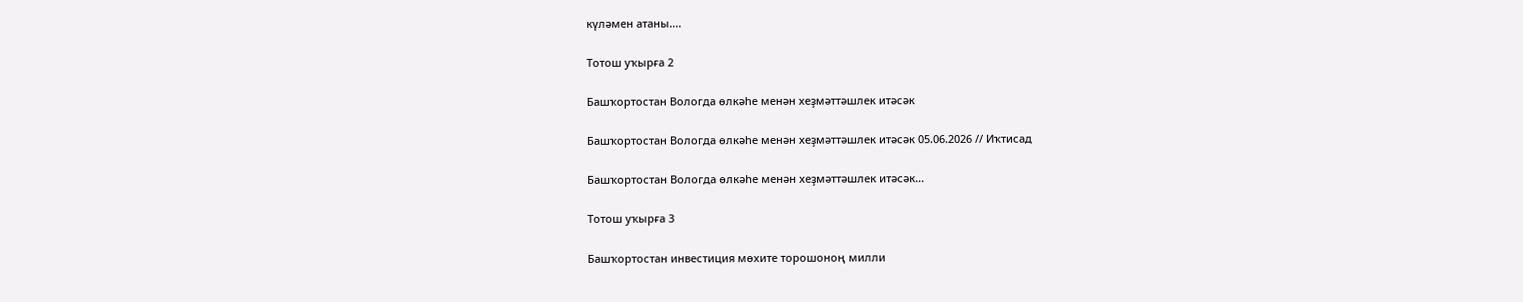күләмен атаны....

Тотош уҡырға 2

Башҡортостан Вологда өлкәһе менән хеҙмәттәшлек итәсәк

Башҡортостан Вологда өлкәһе менән хеҙмәттәшлек итәсәк 05.06.2026 // Иҡтисад

Башҡортостан Вологда өлкәһе менән хеҙмәттәшлек итәсәк...

Тотош уҡырға 3

Башҡортостан инвестиция мөхите торошоноң милли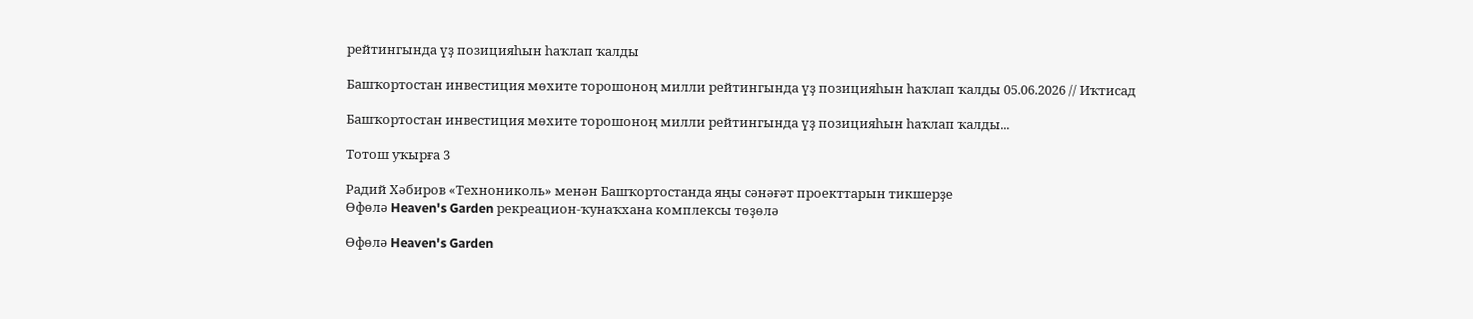рейтингында үҙ позицияһын һаҡлап ҡалды

Башҡортостан инвестиция мөхите торошоноң милли рейтингында үҙ позицияһын һаҡлап ҡалды 05.06.2026 // Иҡтисад

Башҡортостан инвестиция мөхите торошоноң милли рейтингында үҙ позицияһын һаҡлап ҡалды...

Тотош уҡырға 3

Радий Хәбиров «Технониколь» менән Башҡортостанда яңы сәнәғәт проекттарын тикшерҙе
Өфөлә Heaven's Garden рекреацион-ҡунаҡхана комплексы төҙөлә

Өфөлә Heaven's Garden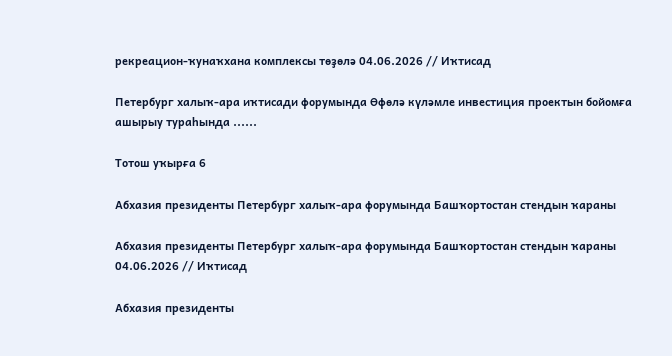рекреацион-ҡунаҡхана комплексы төҙөлә 04.06.2026 // Иҡтисад

Петербург халыҡ-ара иҡтисади форумында Өфөлә күләмле инвестиция проектын бойомға ашырыу тураһында ......

Тотош уҡырға 6

Абхазия президенты Петербург халыҡ-ара форумында Башҡортостан стендын ҡараны

Абхазия президенты Петербург халыҡ-ара форумында Башҡортостан стендын ҡараны 04.06.2026 // Иҡтисад

Абхазия президенты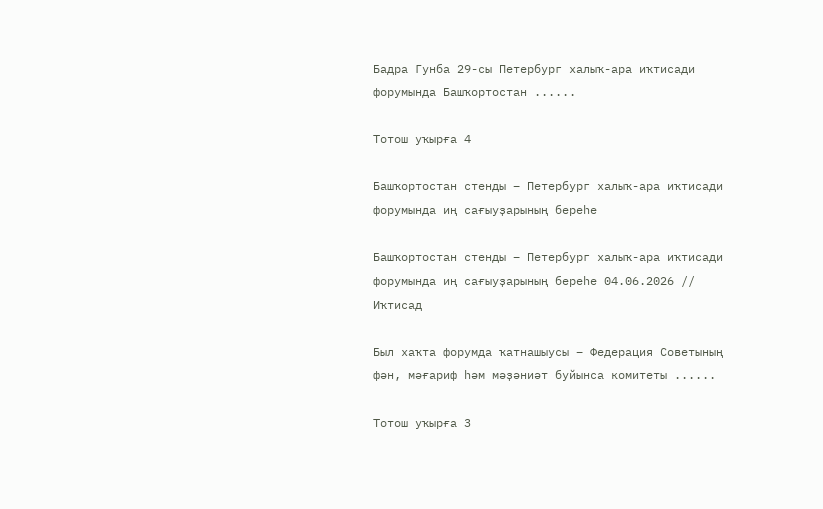Бадра Гунба 29-сы Петербург халыҡ-ара иҡтисади форумында Башҡортостан ......

Тотош уҡырға 4

Башҡортостан стенды – Петербург халыҡ-ара иҡтисади форумында иң сағыуҙарының береһе

Башҡортостан стенды – Петербург халыҡ-ара иҡтисади форумында иң сағыуҙарының береһе 04.06.2026 // Иҡтисад

Был хаҡта форумда ҡатнашыусы – Федерация Советының фән, мәғариф һәм мәҙәниәт буйынса комитеты ......

Тотош уҡырға 3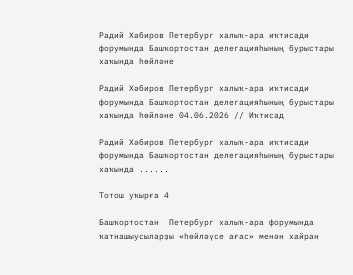Радий Хәбиров Петербург халыҡ-ара иҡтисади форумында Башҡортостан делегацияһының бурыстары хаҡында һөйләне

Радий Хәбиров Петербург халыҡ-ара иҡтисади форумында Башҡортостан делегацияһының бурыстары хаҡында һөйләне 04.06.2026 // Иҡтисад

Радий Хәбиров Петербург халыҡ-ара иҡтисади форумында Башҡортостан делегацияһының бурыстары хаҡында ......

Тотош уҡырға 4

Башҡортостан  Петербург халыҡ-ара форумында ҡатнашыусыларҙы «һөйләүсе ағас» менән хайран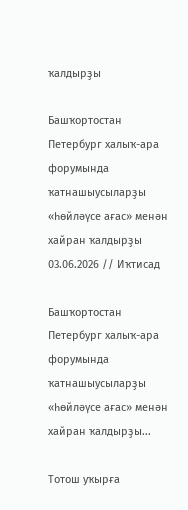ҡалдырҙы

Башҡортостан Петербург халыҡ-ара форумында ҡатнашыусыларҙы «һөйләүсе ағас» менән хайран ҡалдырҙы 03.06.2026 // Иҡтисад

Башҡортостан Петербург халыҡ-ара форумында ҡатнашыусыларҙы «һөйләүсе ағас» менән хайран ҡалдырҙы...

Тотош уҡырға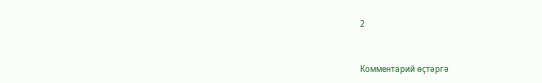2


Комментарий өҫтәргә